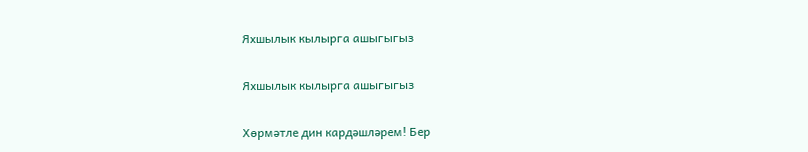Яхшылык кылырга ашыгыгыз

Яхшылык кылырга ашыгыгыз

Хөрмәтле дин кардәшләрем! Бер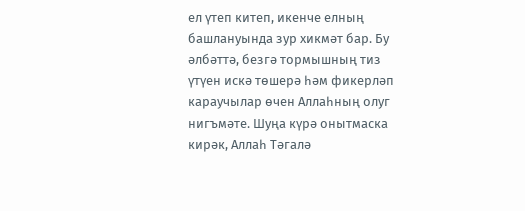ел үтеп китеп, икенче елның башлануында зур хикмәт бар. Бу әлбәттә, безгә тормышның тиз үтүен искә төшерә һәм фикерләп караучылар өчен Аллаһның олуг нигъмәте. Шуңа күрә онытмаска кирәк, Аллаһ Тәгалә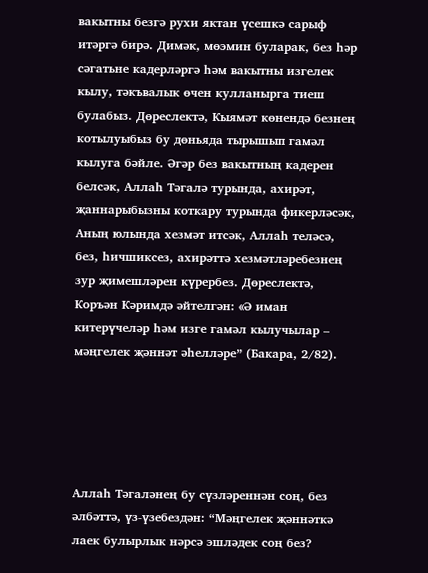вакытны безгә рухи яктан үсешкә сарыф итәргә бирә. Димәк, мөэмин буларак, без һәр сәгатьне кадерләргә һәм вакытны изгелек кылу, тәкъвалык өчен кулланырга тиеш булабыз. Дөреслектә, Кыямәт көнендә безнең котылуыбыз бу дөньяда тырышып гамәл кылуга бәйле. Әгәр без вакытның кадерен белсәк, Аллаһ Тәгалә турында, ахирәт, җаннарыбызны коткару турында фикерләсәк, Аның юлында хезмәт итсәк, Аллаһ теләсә, без, һичшиксез, ахирәттә хезмәтләребезнең зур җимешләрен күрербез. Дөреслектә, Коръән Кәримдә әйтелгән: «Ә иман китерүчеләр һәм изге гамәл кылучылар – мәңгелек җәннәт әһелләре” (Бакара, 2/82).





Аллаһ Тәгаләнең бу сүзләреннән соң, без әлбәттә, үз-үзебездән: “Мәңгелек җәннәткә лаек булырлык нәрсә эшләдек соң без?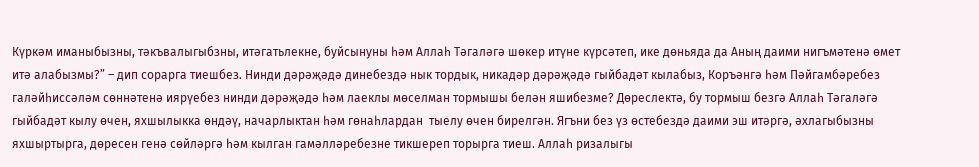Күркәм иманыбызны, тәкъвалыгыбзны, итәгатьлекне, буйсынуны һәм Аллаһ Тәгаләгә шөкер итүне күрсәтеп, ике дөньяда да Аның даими нигъмәтенә өмет итә алабызмы?” – дип сорарга тиешбез. Нинди дәрәҗәдә динебездә нык тордык, никадәр дәрәҗәдә гыйбадәт кылабыз, Коръәнгә һәм Пәйгамбәребез галәйһиссәләм сөннәтенә иярүебез нинди дәрәҗәдә һәм лаеклы мөселман тормышы белән яшибезме? Дөреслектә, бу тормыш безгә Аллаһ Тәгаләгә гыйбадәт кылу өчен, яхшылыкка өндәү, начарлыктан һәм гөнаһлардан  тыелу өчен бирелгән. Ягъни без үз өстебездә даими эш итәргә, әхлагыбызны яхшыртырга, дөресен генә сөйләргә һәм кылган гамәлләребезне тикшереп торырга тиеш. Аллаһ ризалыгы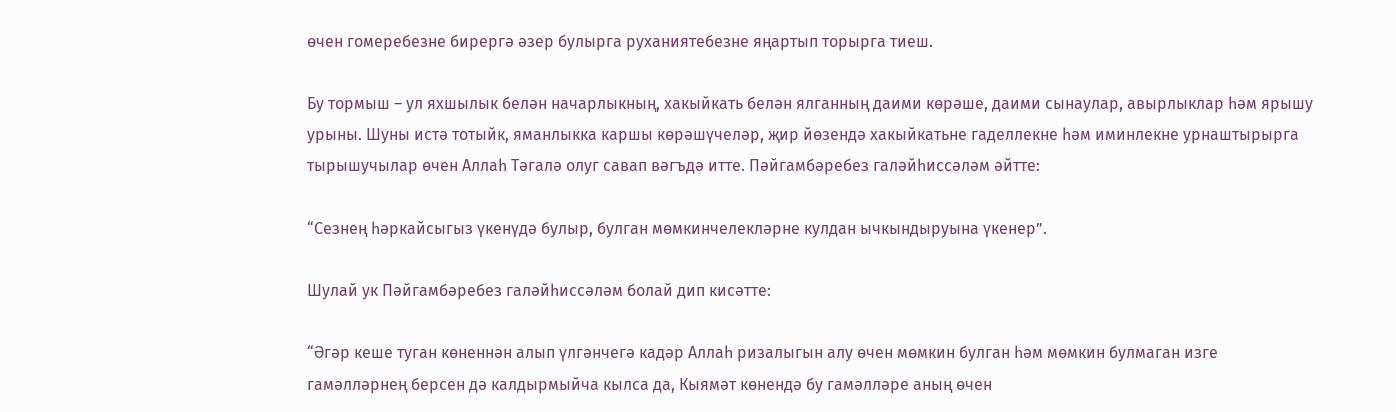өчен гомеребезне бирергә әзер булырга руханиятебезне яңартып торырга тиеш.

Бу тормыш – ул яхшылык белән начарлыкның, хакыйкать белән ялганның даими көрәше, даими сынаулар, авырлыклар һәм ярышу урыны. Шуны истә тотыйк, яманлыкка каршы көрәшүчеләр, җир йөзендә хакыйкатьне гаделлекне һәм иминлекне урнаштырырга тырышучылар өчен Аллаһ Тәгалә олуг савап вәгъдә итте. Пәйгамбәребез галәйһиссәләм әйтте:

“Сезнең һәркайсыгыз үкенүдә булыр, булган мөмкинчелекләрне кулдан ычкындыруына үкенер”.

Шулай ук Пәйгамбәребез галәйһиссәләм болай дип кисәтте:

“Әгәр кеше туган көненнән алып үлгәнчегә кадәр Аллаһ ризалыгын алу өчен мөмкин булган һәм мөмкин булмаган изге гамәлләрнең берсен дә калдырмыйча кылса да, Кыямәт көнендә бу гамәлләре аның өчен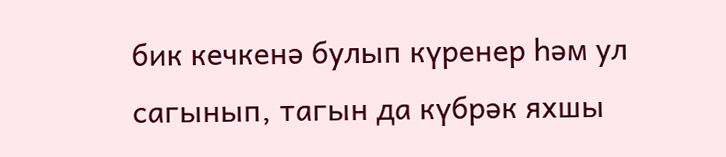бик кечкенә булып күренер һәм ул сагынып, тагын да күбрәк яхшы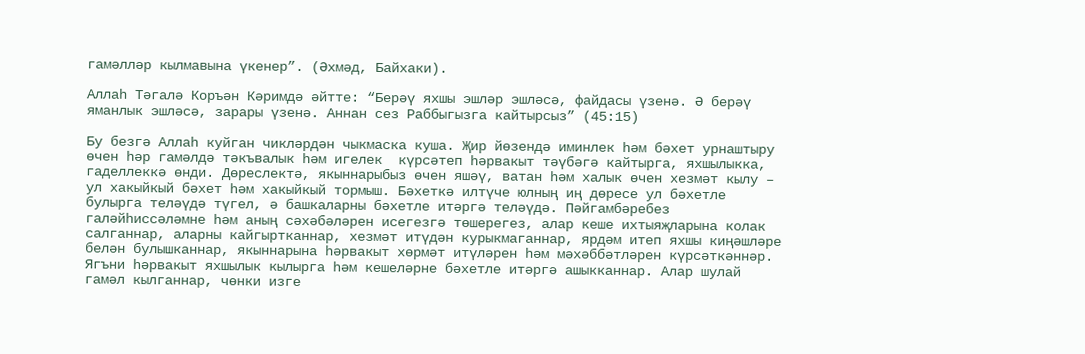гамәлләр кылмавына үкенер”. (Әхмәд, Байхаки).

Аллаһ Тәгалә Коръән Кәримдә әйтте: “Берәү яхшы эшләр эшләсә, файдасы үзенә. Ә берәү яманлык эшләсә, зарары үзенә. Аннан сез Раббыгызга кайтырсыз” (45:15)

Бу безгә Аллаһ куйган чикләрдән чыкмаска куша. Җир йөзендә иминлек һәм бәхет урнаштыру өчен һәр гамәлдә тәкъвалык һәм игелек  күрсәтеп һәрвакыт тәүбәгә кайтырга, яхшылыкка, гаделлеккә өнди. Дөреслектә, якыннарыбыз өчен яшәү, ватан һәм халык өчен хезмәт кылу – ул хакыйкый бәхет һәм хакыйкый тормыш. Бәхеткә илтүче юлның иң дөресе ул бәхетле булырга теләүдә түгел, ә башкаларны бәхетле итәргә теләүдә. Пәйгамбәребез галәйһиссәләмне һәм аның сәхәбәләрен исегезгә төшерегез, алар кеше ихтыяҗларына колак салганнар, аларны кайгыртканнар, хезмәт итүдән курыкмаганнар, ярдәм итеп яхшы киңәшләре белән булышканнар, якыннарына һәрвакыт хөрмәт итүләрен һәм мәхәббәтләрен күрсәткәннәр. Ягъни һәрвакыт яхшылык кылырга һәм кешеләрне бәхетле итәргә ашыкканнар. Алар шулай гамәл кылганнар, чөнки изге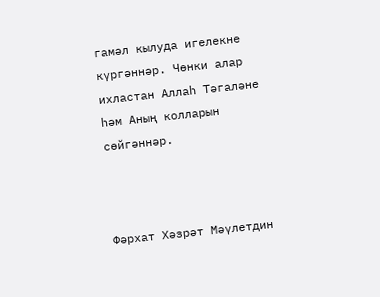гамәл кылуда игелекне күргәннәр. Чөнки алар ихластан Аллаһ Тәгаләне һәм Аның колларын сөйгәннәр.



Фәрхат Хәзрәт Мәүлетдин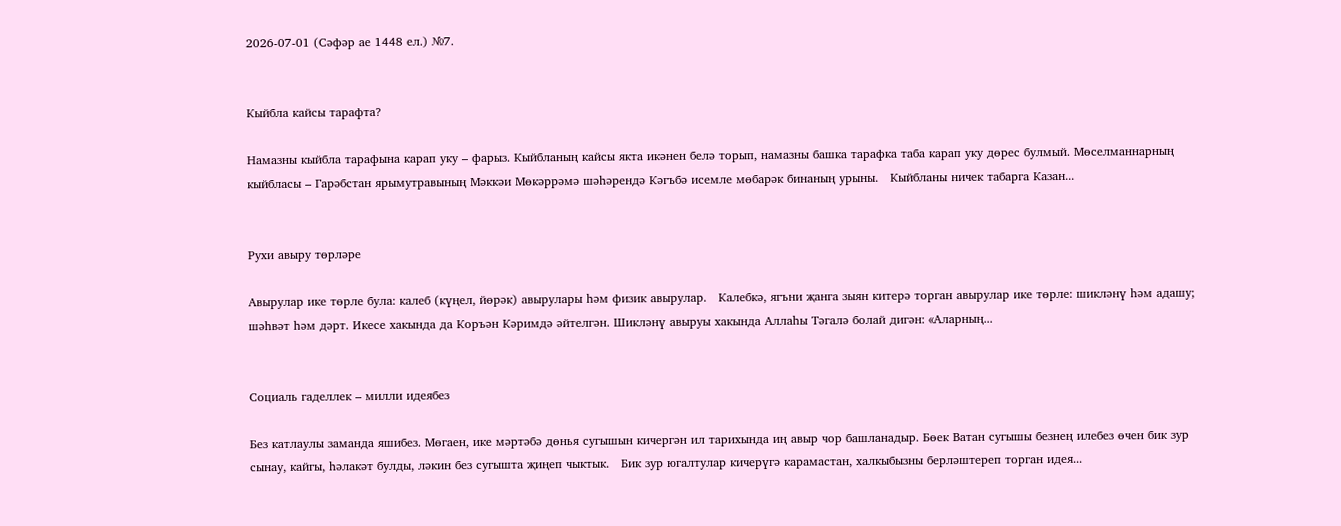2026-07-01 (Сәфәр ае 1448 ел.) №7.


Кыйбла кайсы тарафта?

Намазны кыйбла тарафына карап уку – фарыз. Кыйбланың кайсы якта икәнен белә торып, намазны башка тарафка таба карап уку дөрес булмый. Мөселманнарның кыйбласы – Гарәбстан ярымутравының Мәккәи Мөкәррәмә шәһәрендә Кәгъбә исемле мөбарәк бинаның урыны.   Кыйбланы ничек табарга Казан...


Рухи авыру төрләре

Авырулар ике төрле була: калеб (күңел, йөрәк) авырулары һәм физик авырулар.   Калебкә, ягъни җанга зыян китерә торган авырулар ике төрле: шикләнү һәм адашу; шәһвәт һәм дәрт. Икесе хакында да Коръән Кәримдә әйтелгән. Шикләнү авыруы хакында Аллаһы Тәгалә болай дигән: «Аларның...


Социаль гаделлек – милли идеябез

Без катлаулы заманда яшибез. Мөгаен, ике мәртәбә дөнья сугышын кичергән ил тарихында иң авыр чор башланадыр. Бөек Ватан сугышы безнең илебез өчен бик зур сынау, кайгы, һәлакәт булды, ләкин без сугышта җиңеп чыктык.   Бик зур югалтулар кичерүгә карамастан, халкыбызны берләштереп торган идея...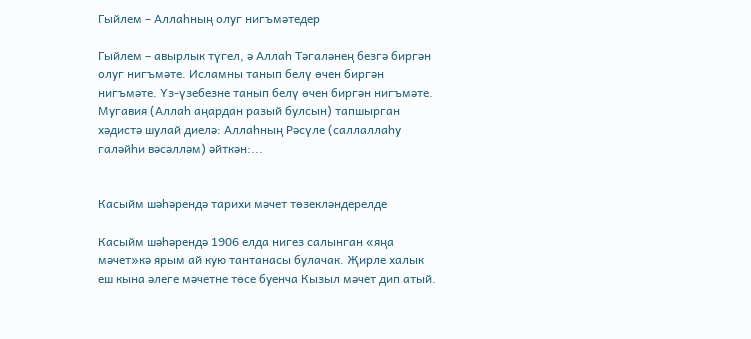Гыйлем – Аллаһның олуг нигъмәтедер

Гыйлем – авырлык түгел, ә Аллаһ Тәгаләнең безгә биргән олуг нигъмәте. Исламны танып белү өчен биргән нигъмәте. Үз-үзебезне танып белү өчен биргән нигъмәте.   Мугавия (Аллаһ аңардан разый булсын) тапшырган хәдистә шулай диелә: Аллаһның Рәсүле (саллаллаһу галәйһи вәсәлләм) әйткән:...


Касыйм шәһәрендә тарихи мәчет төзекләндерелде

Касыйм шәһәрендә 1906 елда нигез салынган «яңа мәчет»кә ярым ай кую тантанасы булачак. Җирле халык еш кына әлеге мәчетне төсе буенча Кызыл мәчет дип атый.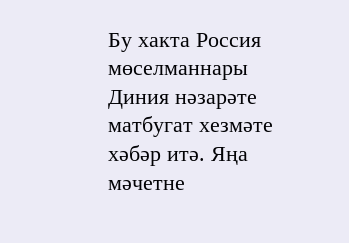Бу хакта Россия мөселманнары Диния нәзарәте матбугат хезмәте хәбәр итә. Яңа мәчетне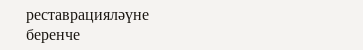реставрацияләүне беренче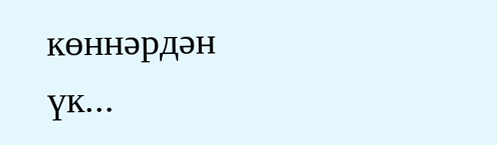көннәрдән үк...